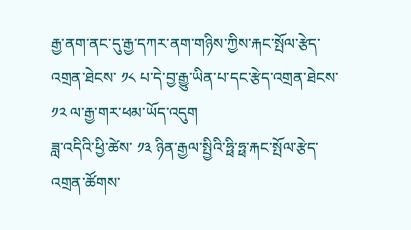རྒྱ་ནག་ནང་དུ་རྒྱ་དཀར་ནག་གཉིས་ཀྱིས་རྐང་སྤོལ་རྩེད་འགྲན་ཐེངས་ ༡༨ པ་དེ་བྱ་རྒྱུ་ཡིན་པ་དང་རྩེད་འགྲན་ཐེངས་ ༡༢ ལ་རྒྱ་གར་ཕམ་ཡོད་འདུག
ཟླ་འདིའི་ཕྱི་ཚེས་ ༡༣ ཉིན་རྒྱལ་སྤྱིའི་ཧྥི་ཧྥ་རྐང་སྤོལ་རྩེད་འགྲན་ཚོགས་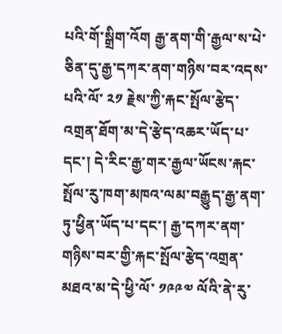པའི་གོ་སྒྲིག་འོག རྒྱ་ནག་གི་རྒྱལ་ས་པེ་ཅིན་དུ་རྒྱ་དཀར་ནག་གཉིས་བར་འདས་པའི་ལོ་ ༢༡ རྗེས་ཀྱི་རྐང་སྤོལ་རྩེད་འགྲན་ཐོག་མ་དེ་རྩེད་འཆར་ཡོད་པ་དང་། དེ་རིང་རྒྱ་གར་རྒྱལ་ཡོངས་རྐང་སྤོལ་རུ་ཁག་མཁའ་ལམ་བརྒྱུད་རྒྱ་ནག་ཏུ་ཕྱིན་ཡོད་པ་དང་། རྒྱ་དཀར་ནག་གཉིས་བར་གྱི་རྐང་སྤོལ་རྩེད་འགྲན་མཐའ་མ་དེ་ཕྱི་ལོ་ ༡༩༩༧ ལོའི་ནེ་རུ་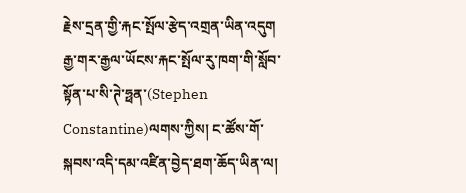རྗེས་དྲན་གྱི་རྐང་སྤོལ་རྩེད་འགྲན་ཡིན་འདུག
རྒྱ་གར་རྒྱལ་ཡོངས་རྐང་སྤོལ་རུ་ཁག་གི་སློབ་སྟོན་པ་སི་ཊེ་ཧྥན་(Stephen Constantine)ལགས་ཀྱིས། ང་ཚོས་གོ་སྐབས་འདི་དམ་འཛིན་བྱེད་ཐག་ཆོད་ཡིན་ལ།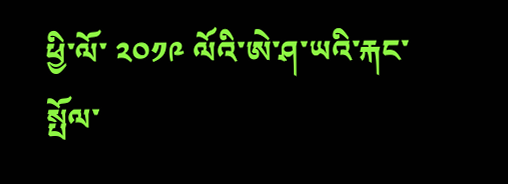ཕྱི་ལོ་ ༢༠༡༩ ལོའི་ཨེ་ཤ་ཡའི་རྐང་སྤོལ་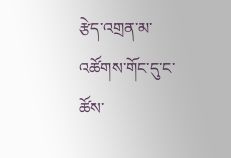རྩེད་འགྲན་མ་འཚོགས་གོང་དུ་ང་ཚོས་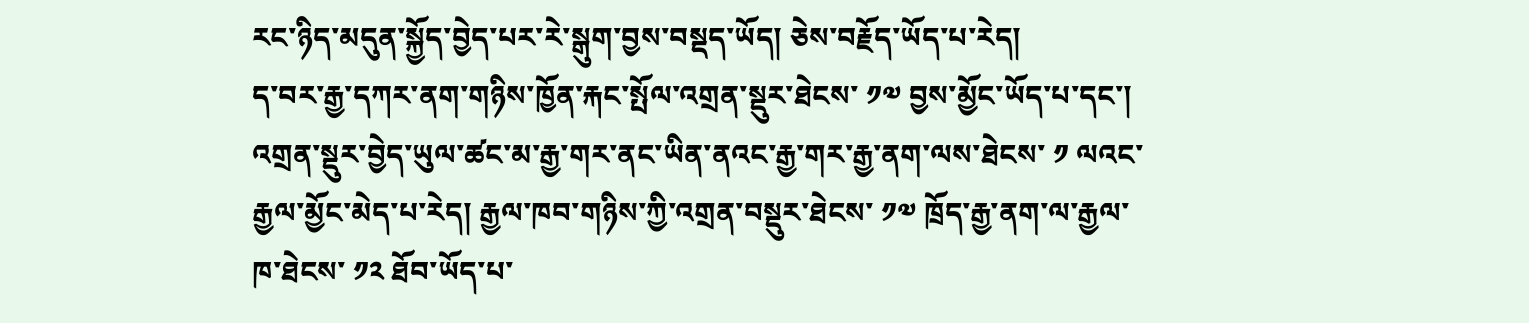རང་ཉིད་མདུན་སྐྱོད་བྱེད་པར་རེ་སྒུག་བྱས་བསྡད་ཡོད། ཅེས་བརྗོད་ཡོད་པ་རེད།
ད་བར་རྒྱ་དཀར་ནག་གཉིས་ཁྱོན་རྐང་སྤོལ་འགྲན་སྡུར་ཐེངས་ ༡༧ བྱས་མྱོང་ཡོད་པ་དང་། འགྲན་སྡུར་བྱེད་ཡུལ་ཚང་མ་རྒྱ་གར་ནང་ཡིན་ནའང་རྒྱ་གར་རྒྱ་ནག་ལས་ཐེངས་ ༡ ལའང་རྒྱལ་མྱོང་མེད་པ་རེད། རྒྱལ་ཁབ་གཉིས་ཀྱི་འགྲན་བསྡུར་ཐེངས་ ༡༧ ཁྲོད་རྒྱ་ནག་ལ་རྒྱལ་ཁ་ཐེངས་ ༡༢ ཐོབ་ཡོད་པ་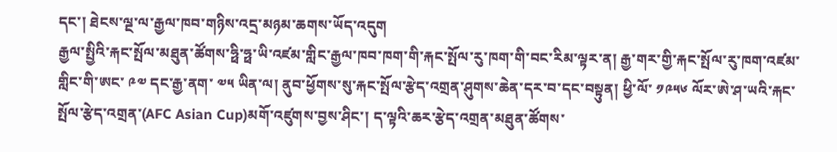དང་། ཐེངས་ལྔ་ལ་རྒྱལ་ཁབ་གཉིས་འདྲ་མཉམ་ཆགས་ཡོད་འདུག
རྒྱལ་སྤྱིའི་རྐང་སྤོལ་མཐུན་ཚོགས་ཧྥི་ཧྥ་ཡི་འཛམ་གླིང་རྒྱལ་ཁབ་ཁག་གི་རྐང་སྤོལ་རུ་ཁག་གི་བང་རིམ་ལྟར་ན། རྒྱ་གར་གྱི་རྐང་སྤོལ་རུ་ཁག་འཛམ་གླིང་གི་ཨང་ ༩༧ དང་རྒྱ་ནག་ ༧༥ ཡིན་ལ། ནུབ་ཕྱོགས་སུ་རྐང་སྤོལ་རྩེད་འགྲན་ཤུགས་ཆེན་དར་བ་དང་བསྟུན། ཕྱི་ལོ་ ༡༩༥༦ ལོར་ཨེ་ཤ་ཡའི་རྐང་སྤོལ་རྩེད་འགྲན་(AFC Asian Cup)མགོ་འཛུགས་བྱས་ཤིང་། ད་ལྟའི་ཆར་རྩེད་འགྲན་མཐུན་ཚོགས་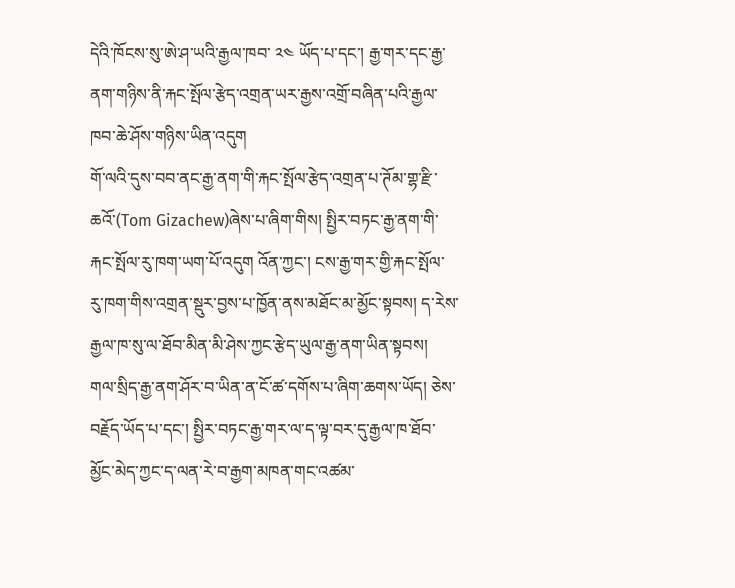དེའི་ཁོངས་སུ་ཨེ་ཤ་ཡའི་རྒྱལ་ཁབ་ ༢༤ ཡོད་པ་དང་། རྒྱ་གར་དང་རྒྱ་ནག་གཉིས་ནི་རྐང་སྤོལ་རྩེད་འགྲན་ཡར་རྒྱས་འགྲོ་བཞིན་པའི་རྒྱལ་ཁབ་ཆེ་ཤོས་གཉིས་ཡིན་འདུག
གོ་ལའི་དུས་བབ་ནང་རྒྱ་ནག་གི་རྐང་སྤོལ་རྩེད་འགྲན་པ་ཊོམ་གྷ་རྫི་ཆའོ་(Tom Gizachew)ཞེས་པ་ཞིག་གིས། སྤྱིར་བཏང་རྒྱ་ནག་གི་རྐང་སྤོལ་རུ་ཁག་ཡག་པོ་འདུག འོན་ཀྱང་། ངས་རྒྱ་གར་གྱི་རྐང་སྤོལ་རུ་ཁག་གིས་འགྲན་སྡུར་བྱས་པ་ཁྱོན་ནས་མཐོང་མ་མྱོང་སྟབས། ད་རེས་རྒྱལ་ཁ་སུ་ལ་ཐོབ་མིན་མི་ཤེས་ཀྱང་རྩེད་ཡུལ་རྒྱ་ནག་ཡིན་སྟབས། གལ་སྲིད་རྒྱ་ནག་ཤོར་བ་ཡིན་ན་ངོ་ཚ་དགོས་པ་ཞིག་ཆགས་ཡོད། ཅེས་བརྗོད་ཡོད་པ་དང་། སྤྱིར་བཏང་རྒྱ་གར་ལ་ད་ལྟ་བར་དུ་རྒྱལ་ཁ་ཐོབ་མྱོང་མེད་ཀྱང་ད་ལན་རེ་བ་རྒྱག་མཁན་གང་འཚམ་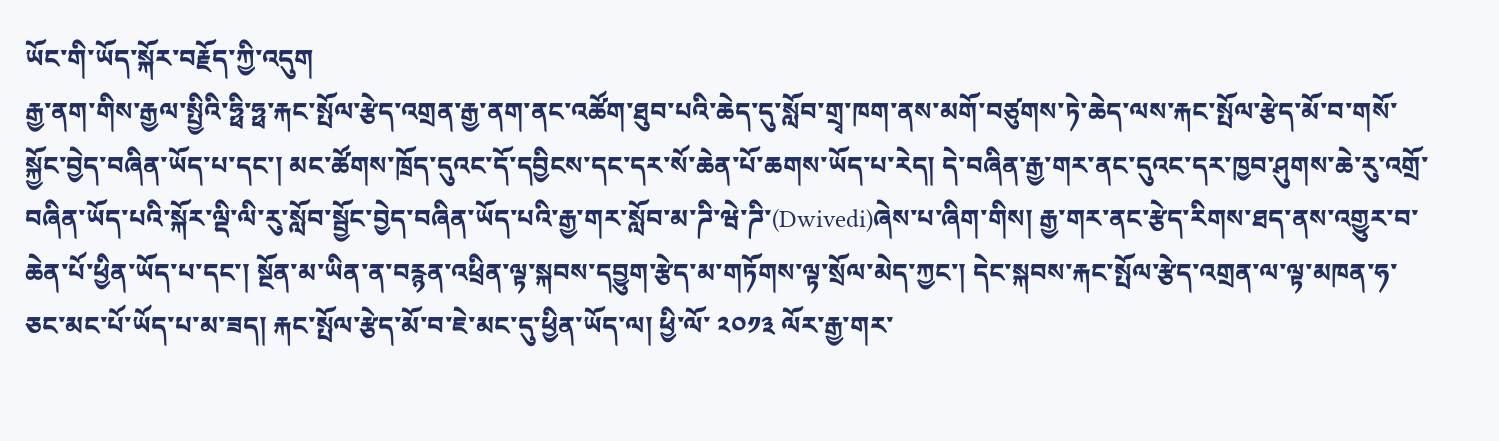ཡོང་གི་ཡོད་སྐོར་བརྗོད་ཀྱི་འདུག
རྒྱ་ནག་གིས་རྒྱལ་སྤྱིའི་ཧྥི་ཧྥ་རྐང་སྤོལ་རྩེད་འགྲན་རྒྱ་ནག་ནང་འཚོག་ཐུབ་པའི་ཆེད་དུ་སློབ་གྲྭ་ཁག་ནས་མགོ་བཙུགས་ཏེ་ཆེད་ལས་རྐང་སྤོལ་རྩེད་མོ་བ་གསོ་སྐྱོང་བྱེད་བཞིན་ཡོད་པ་དང་། མང་ཚོགས་ཁྲོད་དུའང་དོ་དབྱིངས་དང་དར་སོ་ཆེན་པོ་ཆགས་ཡོད་པ་རེད། དེ་བཞིན་རྒྱ་གར་ནང་དུའང་དར་ཁྱབ་ཤུགས་ཆེ་རུ་འགྲོ་བཞིན་ཡོད་པའི་སྐོར་ལྡི་ལི་རུ་སློབ་སྦྱོང་བྱེད་བཞིན་ཡོད་པའི་རྒྱ་གར་སློབ་མ་ཌི་ཝེ་ཌི་(Dwivedi)ཞེས་པ་ཞིག་གིས། རྒྱ་གར་ནང་རྩེད་རིགས་ཐད་ནས་འགྱུར་བ་ཆེན་པོ་ཕྱིན་ཡོད་པ་དང་། སྔོན་མ་ཡིན་ན་བརྙན་འཕྲིན་ལྟ་སྐབས་དབྱུག་རྩེད་མ་གཏོགས་ལྟ་སྲོལ་མེད་ཀྱང་། དེང་སྐབས་རྐང་སྤོལ་རྩེད་འགྲན་ལ་ལྟ་མཁན་ཧ་ཅང་མང་པོ་ཡོད་པ་མ་ཟད། རྐང་སྤོལ་རྩེད་མོ་བ་ཇེ་མང་དུ་ཕྱིན་ཡོད་ལ། ཕྱི་ལོ་ ༢༠༡༣ ལོར་རྒྱ་གར་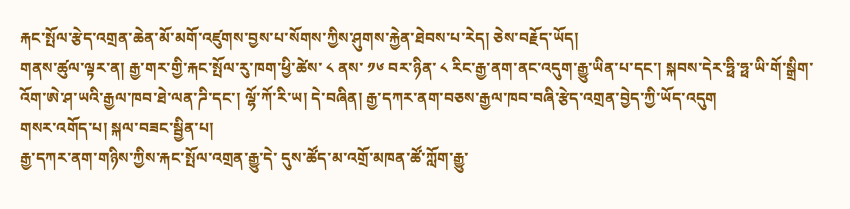རྐང་སྤོལ་རྩེད་འགྲན་ཆེན་མོ་མགོ་འཛུགས་བྱས་པ་སོགས་ཀྱིས་ཤུགས་རྐྱེན་ཐེབས་པ་རེད། ཅེས་བརྗོད་ཡོད།
གནས་ཚུལ་ལྟར་ན། རྒྱ་གར་གྱི་རྐང་སྤོལ་རུ་ཁག་ཕྱི་ཚེས་ ༨ ནས་ ༡༦ བར་ཉིན་ ༨ རིང་རྒྱ་ནག་ནང་འདུག་རྒྱུ་ཡིན་པ་དང་། སྐབས་དེར་ཧྥི་ཧྥ་ཡི་གོ་སྒྲིག་འོག་ཨེ་ཤ་ཡའི་རྒྱལ་ཁབ་ཐེ་ལན་ཌི་དང་། ལྷོ་ཀོ་རི་ཡ། དེ་བཞིན། རྒྱ་དཀར་ནག་བཅས་རྒྱལ་ཁབ་བཞི་རྩེད་འགྲན་བྱེད་ཀྱི་ཡོད་འདུག
གསར་འགོད་པ། སྐལ་བཟང་སྦྱིན་པ།
རྒྱ་དཀར་ནག་གཉིས་ཀྱིས་རྐང་སྤོལ་འགྲན་རྒྱུ་དེ་ དུས་ཚོད་མ་འགྲོ་མཁན་ཚོ་ཀློག་རྒྱུ་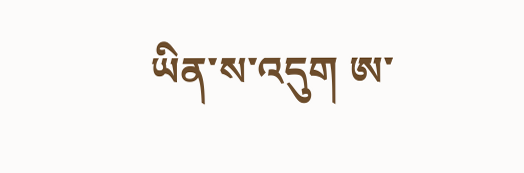ཡིན་ས་འདུག ཨ་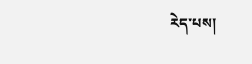རེད་པས།